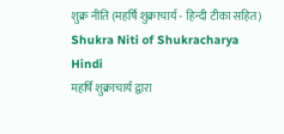शुक्र नीति (महर्षि शुक्राचार्य - हिन्दी टीका सहित)
Shukra Niti of Shukracharya Hindi
महर्षि शुक्राचार्य द्वारा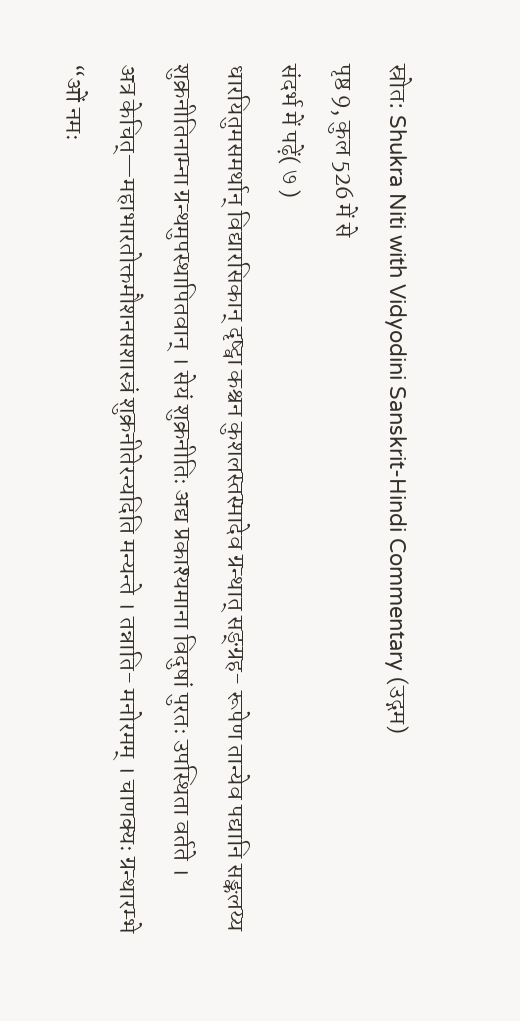स्रोत: Shukra Niti with Vidyodini Sanskrit-Hindi Commentary (उद्गम)
पृष्ठ 9, कुल 526 में से
संदर्भ में पढ़ें( ७ )
धारयितुमसमर्थान् विद्यारसिकान् दृष्ट्वा कश्चन कुशलस्तस्मादेव ग्रन्थात् सङ्ग्रह- रूपेण तान्येव पद्यानि सङ्कलय्य शुक्रनीतिनाम्ना ग्रन्थमुपस्थापितवान् । सेयं शुक्रनीतिः अद्य प्रकाश्यमाना विदुषां पुरतः उपस्थिता वर्तते ।
अत्र केचित्—महाभारतोक्तमौशनसशास्त्रं शुक्रनीतेरन्यदिति मन्यन्ते । तन्नाति- मनोरमम् । चाणक्यः ग्रन्थारम्भे “ओं नमः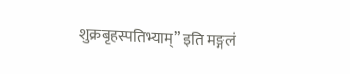शुक्रबृहस्पतिभ्याम्” इति मङ्गलं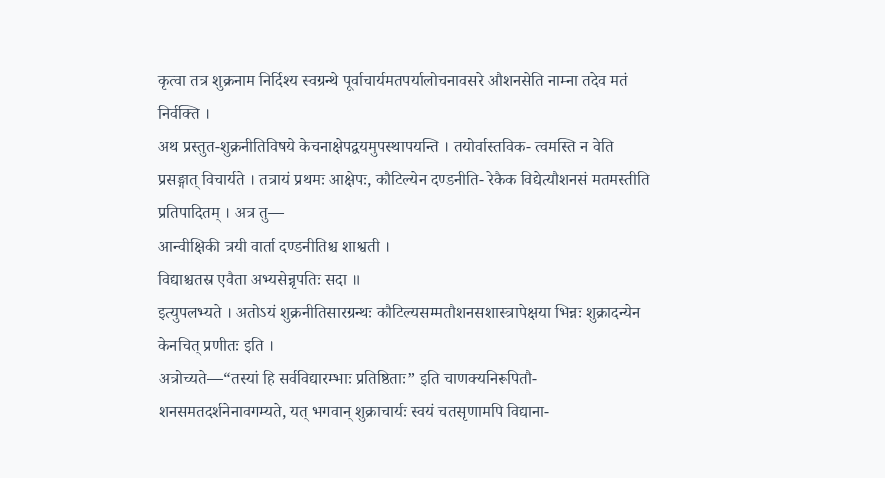कृत्वा तत्र शुक्रनाम निर्दिश्य स्वग्रन्थे पूर्वाचार्यमतपर्यालोचनावसरे औशनसेति नाम्ना तदेव मतं निर्वक्ति ।
अथ प्रस्तुत-शुक्रनीतिविषये केचनाक्षेपद्वयमुपस्थापयन्ति । तयोर्वास्तविक- त्वमस्ति न वेति प्रसङ्गात् विचार्यते । तत्रायं प्रथमः आक्षेपः, कौटिल्येन दण्डनीति- रेकैक विद्येत्यौशनसं मतमस्तीति प्रतिपादितम् । अत्र तु—
आन्वीक्षिकी त्रयी वार्ता दण्डनीतिश्च शाश्वती ।
विद्याश्चतस्र एवैता अभ्यसेन्नृपतिः सदा ॥
इत्युपलभ्यते । अतोऽयं शुक्रनीतिसारग्रन्थः कौटिल्यसम्मतौशनसशास्त्रापेक्षया भिन्नः शुक्रादन्येन केनचित् प्रणीतः इति ।
अत्रोच्यते—“तस्यां हि सर्वविद्यारम्भाः प्रतिष्ठिताः” इति चाणक्यनिरूपितौ- शनसमतदर्शनेनावगम्यते, यत् भगवान् शुक्राचार्यः स्वयं चतसृणामपि विद्याना-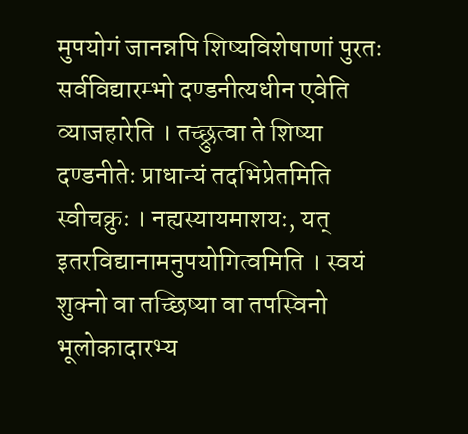मुपयोगं जानन्नपि शिष्यविशेषाणां पुरतः सर्वविद्यारम्भो दण्डनीत्यधीन एवेति व्याजहारेति । तच्छ्रुत्वा ते शिष्या दण्डनीतेः प्राधान्यं तदभिप्रेतमिति स्वीचक्रुः । नह्यस्यायमाशयः, यत् इतरविद्यानामनुपयोगित्वमिति । स्वयं शुक्नो वा तच्छिष्या वा तपस्विनो भूलोकादारभ्य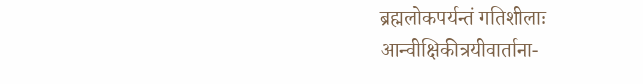ब्रह्मलोकपर्यन्तं गतिशीलाः आन्वीक्षिकीत्रयीवार्ताना-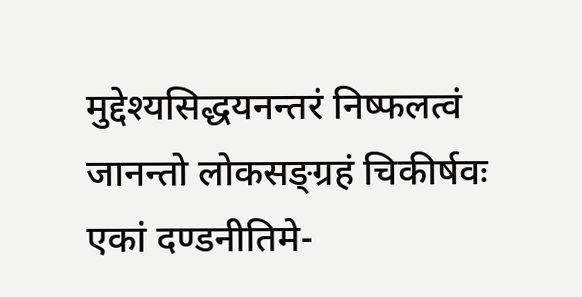मुद्देश्यसिद्धयनन्तरं निष्फलत्वं जानन्तो लोकसङ्ग्रहं चिकीर्षवः एकां दण्डनीतिमे-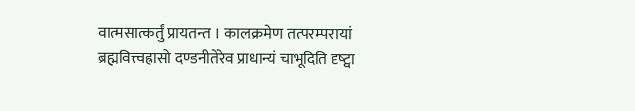वात्मसात्कर्तुं प्रायतन्त । कालक्रमेण तत्परम्परायां ब्रह्मवित्त्वह्रासो दण्डनीतेरेव प्राधान्यं चाभूदिति दृष्ट्वा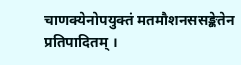चाणक्येनोपयुक्तं मतमौशनससङ्केतेन प्रतिपादितम् ।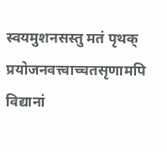स्वयमुशनसस्तु मतं पृथक् प्रयोजनवत्त्वाच्चतसृणामपि विद्यानां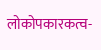लोकोपकारकत्व-